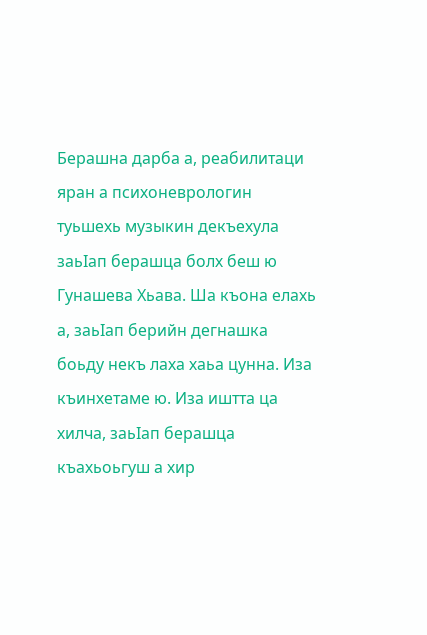Берашна дарба а, реабилитаци яран а психоневрологин туьшехь музыкин декъехула заьIап берашца болх беш ю Гунашева Хьава. Ша къона елахь а, заьIап берийн дегнашка боьду некъ лаха хаьа цунна. Иза къинхетаме ю. Иза иштта ца хилча, заьIап берашца къахьоьгуш а хир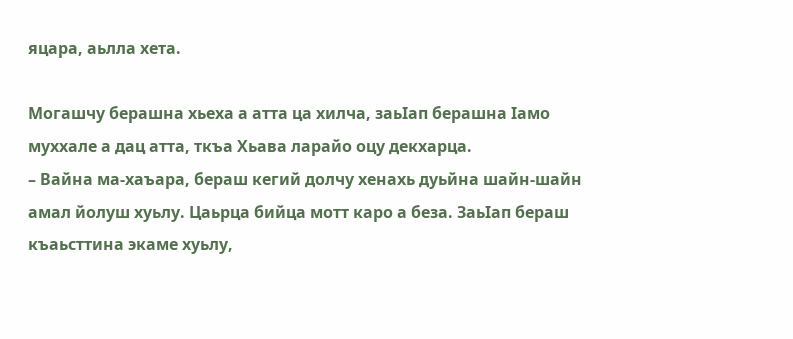яцара, аьлла хета.

Могашчу берашна хьеха а атта ца хилча, заьIап берашна Iамо муххале а дац атта, ткъа Хьава ларайо оцу декхарца.
– Вайна ма-хаъара, бераш кегий долчу хенахь дуьйна шайн-шайн амал йолуш хуьлу. Цаьрца бийца мотт каро а беза. ЗаьIап бераш къаьсттина экаме хуьлу,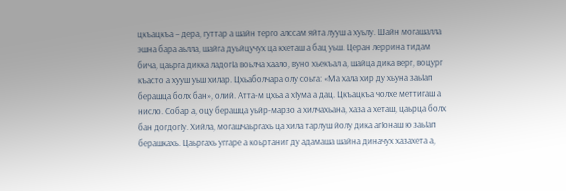цкъацкъа – дера, гуттар а шайн терго алссам яйта лууш а хуьлу. Шайн могашалла эшна бара аьлла, шайга дуьйцучух ца кхеташ а бац уьш. Церан леррина тидам бича, цаьрга дикка ладогIа воьлча хаало, вуно хьекъал а, шайца дика верг, воцург къасто а хууш уьш хилар. Цхьаболчара олу соьга: «Ма хала хир ду хьуна заьIап берашца болх бан», олий. Атта-м цхьа а хIума а дац. Цкъацкъа чолхе меттигаш а нисло. Собар а, оцу берашца уьйр-марзо а хилчахьана, хаза а хеташ, цаьрца болх бан догдогIу. Хийла, могашчаьргахь ца хила тарлуш йолу дика агIонаш ю заьIап берашкахь. Цаьргахь уггаре а коьртаниг ду адамаша шайна диначух хазахета а,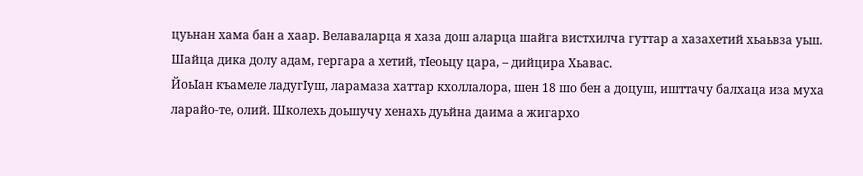цуьнан хама бан а хаар. Велаваларца я хаза дош аларца шайга вистхилча гуттар а хазахетий хьаьвза уьш. Шайца дика долу адам, гергара а хетий, тIеоьцу цара, – дийцира Хьавас.
ЙоьIан къамеле ладугIуш, ларамаза хаттар кхоллалора, шен 18 шо бен а доцуш, ишттачу балхаца иза муха ларайо-те, олий. Школехь доьшучу хенахь дуьйна даима а жигархо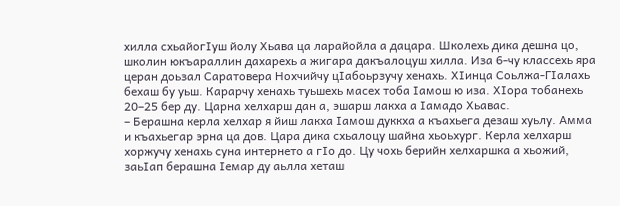хилла схьайогIуш йолу Хьава ца ларайойла а дацара. Школехь дика дешна цо, школин юкъараллин дахарехь а жигара дакъалоцуш хилла. Иза 6-чу классехь яра церан доьзал Саратовера Нохчийчу цIабоьрзучу хенахь. ХIинца Соьлжа-ГIалахь бехаш бу уьш. Карарчу хенахь туьшехь масех тоба Iамош ю иза. ХIора тобанехь 20–25 бер ду. Царна хелхарш дан а, эшарш лакха а Iамадо Хьавас.
– Берашна керла хелхар я йиш лакха Iамош дуккха а къахьега дезаш хуьлу. Амма и къахьегар эрна ца дов. Цара дика схьалоцу шайна хьоьхург. Керла хелхарш хоржучу хенахь суна интернето а гIо до. Цу чохь берийн хелхаршка а хьожий, заьIап берашна Iемар ду аьлла хеташ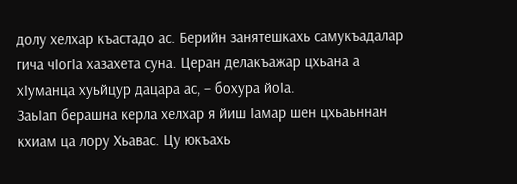долу хелхар къастадо ас. Берийн занятешкахь самукъадалар гича чIогIа хазахета суна. Церан делакъажар цхьана а хIуманца хуьйцур дацара ас, – бохура йоIа.
ЗаьIап берашна керла хелхар я йиш Iамар шен цхьаьннан кхиам ца лору Хьавас. Цу юкъахь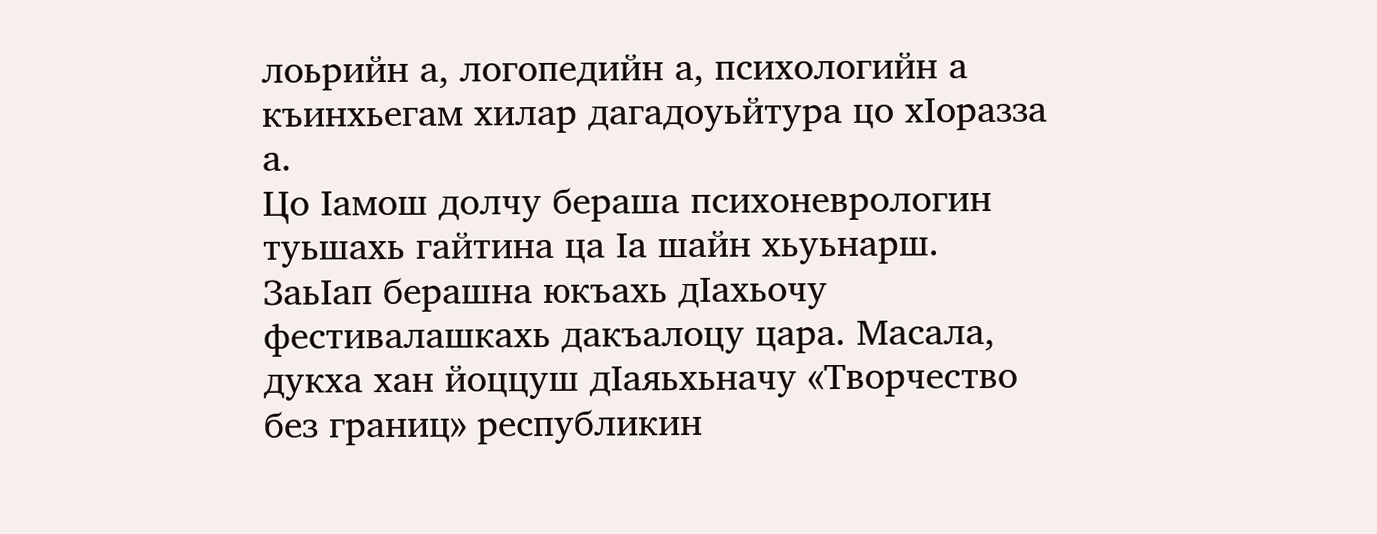лоьрийн а, логопедийн а, психологийн а къинхьегам хилар дагадоуьйтура цо хIоразза а.
Цо Iамош долчу бераша психоневрологин туьшахь гайтина ца Iа шайн хьуьнарш. ЗаьIап берашна юкъахь дIахьочу фестивалашкахь дакъалоцу цара. Масала, дукха хан йоццуш дIаяьхьначу «Творчество без границ» республикин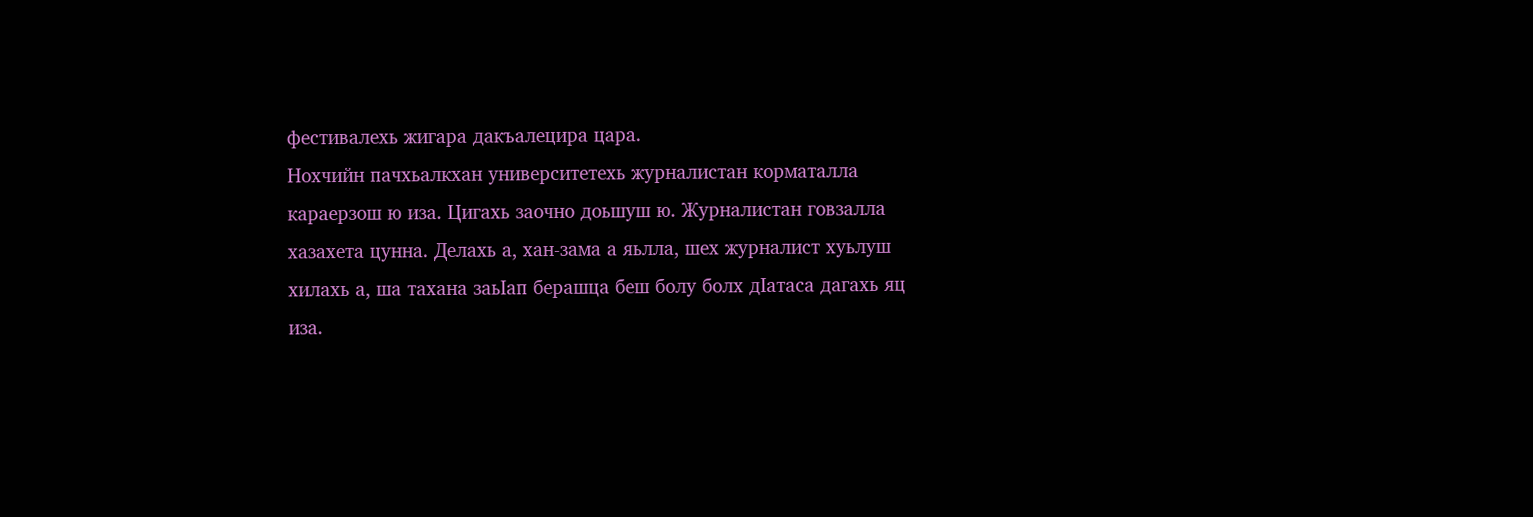фестивалехь жигара дакъалецира цара.
Нохчийн пачхьалкхан университетехь журналистан корматалла караерзош ю иза. Цигахь заочно доьшуш ю. Журналистан говзалла хазахета цунна. Делахь а, хан-зама а яьлла, шех журналист хуьлуш хилахь а, ша тахана заьIап берашца беш болу болх дIатаса дагахь яц иза.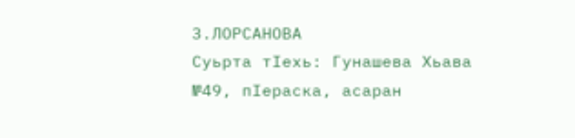З.ЛОРСАНОВА
Суьрта тIехь: Гунашева Хьава
№49, пIераска, асаран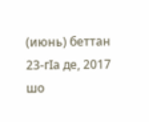(июнь) беттан 23-гIа де, 2017 шо